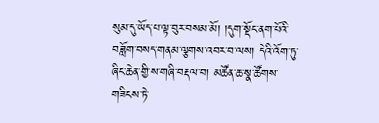སུམ་དུ་ཡོད་པ་ལྟ་བུར་བསམ་མོ། །དུག་སྡོང་ནག་པོའི་བཟློག་བསད་གནམ་ལྕགས་འབར་བ་ལས། དེའི་འོག་ཏུ་ཞིང་ཆེན་གྱི་ས་གཞི་བརྡལ་བ། མཚོན་ཆ་སྣ་ཚོགས་གཟིངས་ཏེ་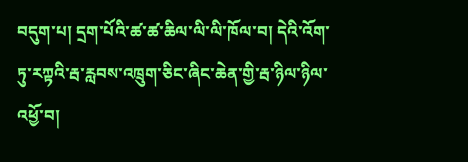བདུག་པ། དྲག་པོའི་ཚ་ཚ་ཆིལ་ལི་ལི་ཁོལ་བ། དེའི་འོག་ཏུ་རཀྟའི་རྦ་རླབས་འཁྲུག་ཅིང་ཞིང་ཆེན་གྱི་རྦ་ཉིལ་ཉིལ་འཕྱོ་བ།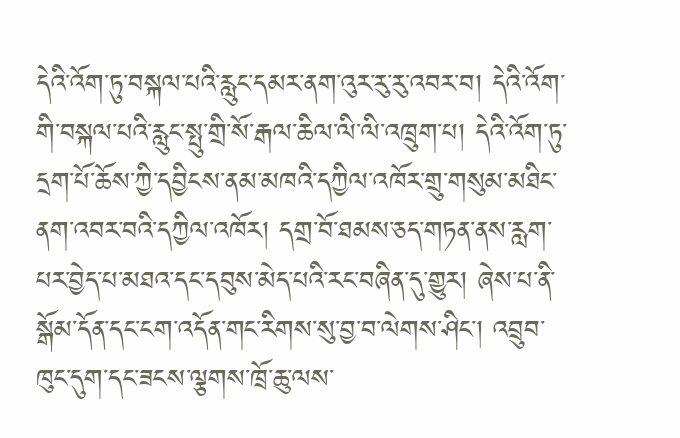དེའི་འོག་ཏུ་བསྐལ་པའི་རླུང་དམར་ནག་འུར་རུ་རུ་འབར་བ། དེའི་འོག་གི་བསྐལ་པའི་རླུང་སྤུ་གྲི་སོ་རྒལ་ཆིལ་ལི་ལི་འཁྲུག་པ། དེའི་འོག་ཏུ་དྲག་པོ་ཆོས་ཀྱི་དབྱིངས་ནམ་མཁའི་དཀྱིལ་འཁོར་གྲུ་གསུམ་མཐིང་ནག་འབར་བའི་དཀྱིལ་འཁོར། དགྲ་བོ་ཐམས་ཅད་གཏན་ནས་རླག་པར་བྱེད་པ་མཐའ་དང་དབུས་མེད་པའི་རང་བཞིན་དུ་གྱུར། ཞེས་པ་ནི་སྒོམ་དོན་དང་ངག་འདོན་གང་རིགས་སུ་བྱ་བ་ལེགས་ཤིང་། འབྲུབ་ཁུང་དུག་དང་ཟངས་ལྕགས་ཁྲོ་ཆུ་ལས་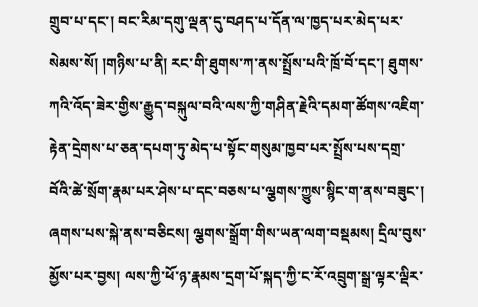གྲུབ་པ་དང་། བང་རིམ་དགུ་ལྡན་དུ་བཤད་པ་དོན་ལ་ཁྱད་པར་མེད་པར་སེམས་སོ། །གཉིས་པ་ནི། རང་གི་ཐུགས་ཀ་ནས་སྤྲོས་པའི་ཁྲོ་བོ་དང་། ཐུགས་ཀའི་འོད་ཟེར་གྱིས་རྒྱུད་བསྐུལ་བའི་ལས་ཀྱི་གཤིན་རྗེའི་དམག་ཚོགས་འཇིག་རྟེན་དྲེགས་པ་ཅན་དཔག་ཏུ་མེད་པ་སྟོང་གསུམ་ཁྱབ་པར་སྤྲོས་པས་དགྲ་བོའི་ཚེ་སྲོག་རྣམ་པར་ཤེས་པ་དང་བཅས་པ་ལྕགས་ཀྱུས་སྙིང་ག་ནས་བཟུང་། ཞགས་པས་སྐེ་ནས་བཅིངས། ལྕགས་སྒྲོག་གིས་ཡན་ལག་བསྡམས། དྲིལ་བུས་མྱོས་པར་བྱས། ལས་ཀྱི་ཕོ་ཉ་རྣམས་དྲག་པོ་སྐད་ཀྱི་ང་རོ་འབྲུག་སྒྲ་ལྟར་ལྡིར་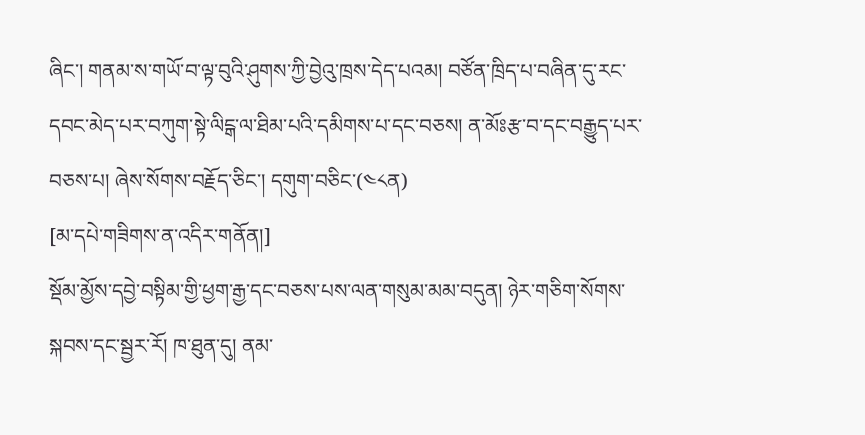ཞིང་། གནམ་ས་གཡོ་བ་ལྟ་བུའི་ཤུགས་ཀྱི་བྱེའུ་ཁྲས་དེད་པའམ། བཙོན་ཁྲིད་པ་བཞིན་དུ་རང་དབང་མེད་པར་བཀུག་སྟེ་ལིངྒ་ལ་ཐིམ་པའི་དམིགས་པ་དང་བཅས། ན་མོཿརྩ་བ་དང་བརྒྱུད་པར་བཅས་པ། ཞེས་སོགས་བརྗོད་ཅིང་། དགུག་བཅིང་(༤༨ན)
[མ་དཔེ་གཟིགས་ན་འདིར་གནོན།]
སྡོམ་མྱོས་དབྱེ་བསྟིམ་གྱི་ཕྱག་རྒྱ་དང་བཅས་པས་ལན་གསུམ་མམ་བདུན། ཉེར་གཅིག་སོགས་སྐབས་དང་སྦྱར་རོ། ཁ་ཐུན་དུ། ནམ་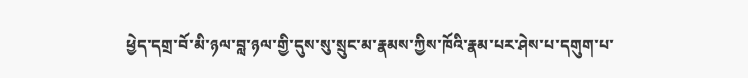ཕྱེད་དགྲ་བོ་མི་ཉལ་བླ་ཉལ་གྱི་དུས་སུ་སྲུང་མ་རྣམས་ཀྱིས་ཁོའི་རྣམ་པར་ཤེས་པ་དགུག་པ་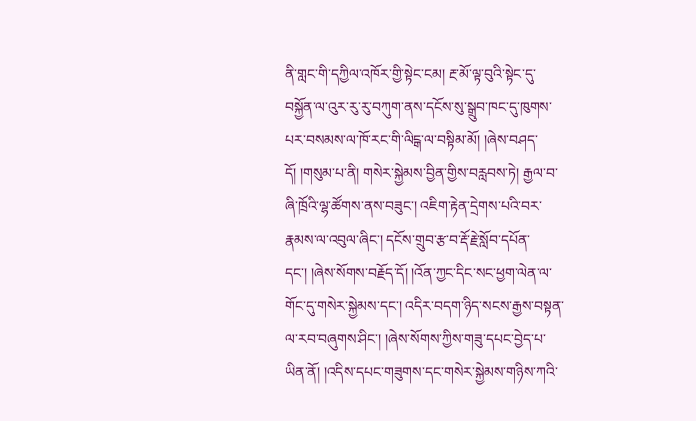ནི་གླང་གི་དཀྱིལ་འཁོར་གྱི་སྟེང་ངམ། རྔ་མོ་ལྟ་བུའི་སྟེང་དུ་བསྐྱོན་ལ་འུར་རུ་རུ་བཀུག་ནས་དངོས་སུ་སྒྲུབ་ཁང་དུ་ཁུགས་པར་བསམས་ལ་ཁོ་རང་གི་ལིངྒ་ལ་བསྟིམ་མོ། །ཞེས་བཤད་དོ། །གསུམ་པ་ནི། གསེར་སྐྱེམས་བྱིན་གྱིས་བརླབས་ཏེ། རྒྱལ་བ་ཞི་ཁྲོའི་ལྷ་ཚོགས་ནས་བཟུང་། འཇིག་རྟེན་དྲེགས་པའི་བར་རྣམས་ལ་འབུལ་ཞིང་། དངོས་གྲུབ་རྩ་བ་རྡོ་རྗེ་སློབ་དཔོན་དང་། །ཞེས་སོགས་བརྗོད་དོ། །འོན་ཀྱང་དིང་སང་ཕྱག་ལེན་ལ་གོང་དུ་གསེར་སྐྱེམས་དང་། འདིར་བདག་ཉིད་སངས་རྒྱས་བསྟན་ལ་རབ་བཞུགས་ཤིང་། །ཞེས་སོགས་ཀྱིས་གཟུ་དཔང་བྱེད་པ་ཡིན་ནོ། །འདིས་དཔང་གཟུགས་དང་གསེར་སྐྱེམས་གཉིས་ཀའི་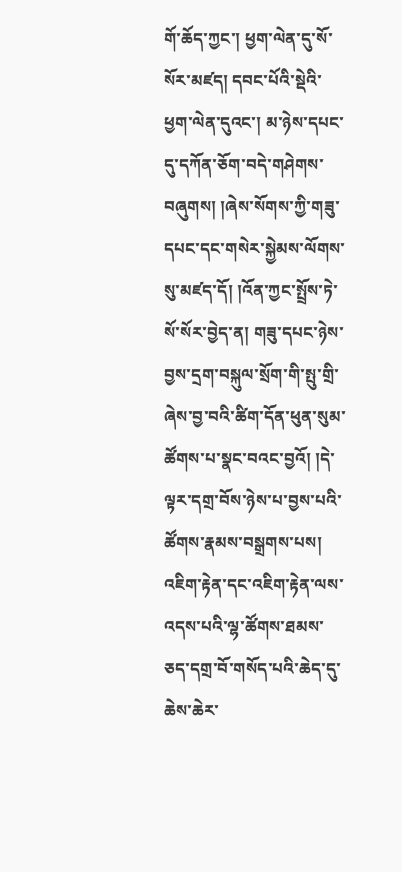གོ་ཆོད་ཀྱང་། ཕྱག་ལེན་དུ་སོ་སོར་མཛད། དབང་པོའི་སྡེའི་ཕྱག་ལེན་དུའང་། མ་ཉེས་དཔང་དུ་དཀོན་ཅོག་བདེ་གཤེགས་བཞུགས། །ཞེས་སོགས་ཀྱི་གཟུ་དཔང་དང་གསེར་སྐྱེམས་ལོགས་སུ་མཛད་དོ། །འོན་ཀྱང་སྤྲོས་ཏེ་སོ་སོར་བྱེད་ན། གཟུ་དཔང་ཉེས་བྱས་དྲག་བསྐུལ་སྲོག་གི་སྤུ་གྲི་ཞེས་བྱ་བའི་ཚིག་དོན་ཕུན་སུམ་ཚོགས་པ་སྣང་བའང་བྱའོ། །དེ་ལྟར་དགྲ་བོས་ཉེས་པ་བྱས་པའི་ཚོགས་རྣམས་བསྒྲགས་པས། འཇིག་རྟེན་དང་འཇིག་རྟེན་ལས་འདས་པའི་ལྷ་ཚོགས་ཐམས་ཅད་དགྲ་བོ་གསོད་པའི་ཆེད་དུ་ཆེས་ཆེར་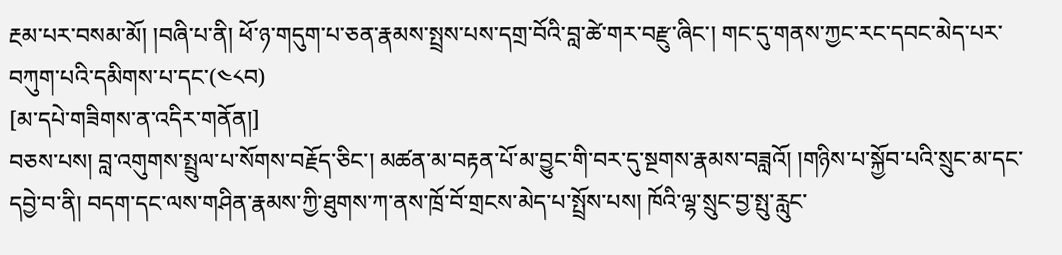རྔམ་པར་བསམ་མོ། །བཞི་པ་ནི། ཕོ་ཉ་གདུག་པ་ཅན་རྣམས་སྤྲས་པས་དགྲ་བོའི་བླ་ཚེ་གར་བརྫུ་ཞིང་། གང་དུ་གནས་ཀྱང་རང་དབང་མེད་པར་བཀུག་པའི་དམིགས་པ་དང་(༤༨བ)
[མ་དཔེ་གཟིགས་ན་འདིར་གནོན།]
བཅས་པས། བླ་འགུགས་སྤྲུལ་པ་སོགས་བརྗོད་ཅིང་། མཚན་མ་བརྟན་པོ་མ་བྱུང་གི་བར་དུ་སྔགས་རྣམས་བཟླའོ། །གཉིས་པ་སྐྱོབ་པའི་སྲུང་མ་དང་དབྱེ་བ་ནི། བདག་དང་ལས་གཤིན་རྣམས་ཀྱི་ཐུགས་ཀ་ནས་ཁྲོ་བོ་གྲངས་མེད་པ་སྤྲོས་པས། ཁོའི་ལྷ་སྲུང་བྱ་སྤུ་རླུང་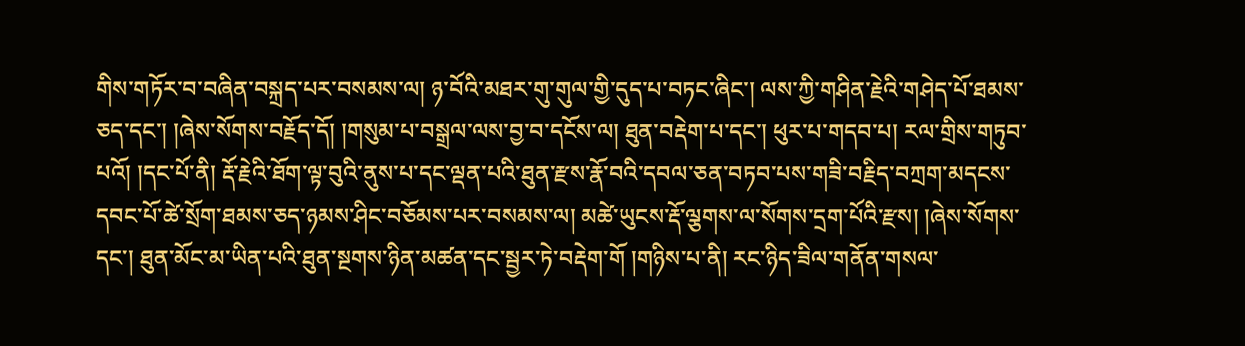གིས་གཏོར་བ་བཞིན་བསྐྲད་པར་བསམས་ལ། ཉ་བོའི་མཐར་གུ་གུལ་གྱི་དུད་པ་བཏང་ཞིང་། ལས་ཀྱི་གཤིན་རྗེའི་གཤེད་པོ་ཐམས་ཅད་དང་། །ཞེས་སོགས་བརྗོད་དོ། །གསུམ་པ་བསྒྲལ་ལས་བྱ་བ་དངོས་ལ། ཐུན་བརྡེག་པ་དང་། ཕུར་པ་གདབ་པ། རལ་གྲིས་གཏུབ་པའོ། །དང་པོ་ནི། རྡོ་རྗེའི་ཐོག་ལྟ་བུའི་ནུས་པ་དང་ལྡན་པའི་ཐུན་རྫས་རྣོ་བའི་དབལ་ཅན་བཏབ་པས་གཟི་བརྗིད་བཀྲག་མདངས་དབང་པོ་ཚེ་སྲོག་ཐམས་ཅད་ཉམས་ཤིང་བཅོམས་པར་བསམས་ལ། མཚེ་ཡུངས་རྡོ་ལྕགས་ལ་སོགས་དྲག་པོའི་རྫས། །ཞེས་སོགས་དང་། ཐུན་མོང་མ་ཡིན་པའི་ཐུན་སྔགས་ཉིན་མཚན་དང་སྦྱར་ཏེ་བརྡེག་གོ །གཉིས་པ་ནི། རང་ཉིད་ཟིལ་གནོན་གསལ་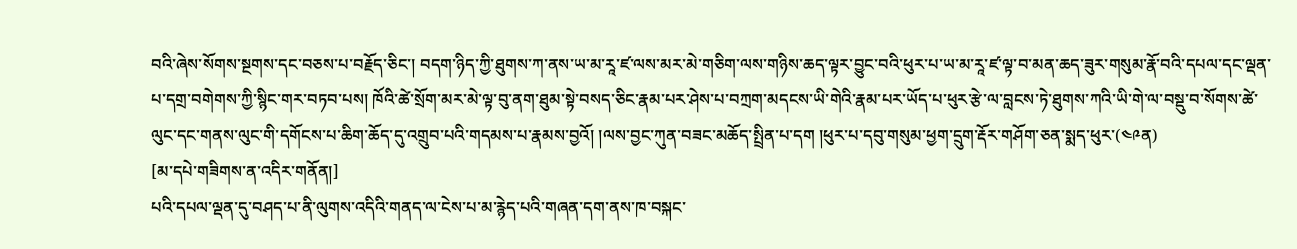བའི་ཞེས་སོགས་སྔགས་དང་བཅས་པ་བརྗོད་ཅིང་། བདག་ཉིད་ཀྱི་ཐུགས་ཀ་ནས་ཡ་མ་རཱ་ཛ་ལས་མར་མེ་གཅིག་ལས་གཉིས་ཆད་ལྟར་བྱུང་བའི་ཕུར་པ་ཡ་མ་རཱ་ཛ་ལྟ་བ་མན་ཆད་ཟུར་གསུམ་རྣོ་བའི་དཔལ་དང་ལྡན་པ་དགྲ་བགེགས་ཀྱི་སྙིང་གར་བཏབ་པས། ཁོའི་ཚེ་སྲོག་མར་མེ་ལྟ་བུ་ནག་ཐུམ་སྟེ་བསད་ཅིང་རྣམ་པར་ཤེས་པ་བཀྲག་མདངས་ཡི་གེའི་རྣམ་པར་ཡོད་པ་ཕུར་རྩེ་ལ་བླངས་ཏེ་ཐུགས་ཀའི་ཡི་གེ་ལ་བསྡུ་བ་སོགས་ཚེ་ལུང་དང་གནས་ལུང་གི་དགོངས་པ་ཆིག་ཆོད་དུ་འགྲུབ་པའི་གདམས་པ་རྣམས་བྱའོ། །ལས་བྱང་ཀུན་བཟང་མཆོད་སྤྲིན་པ་དག །ཕུར་པ་དབུ་གསུམ་ཕྱག་དྲུག་རྡོར་གཤོག་ཅན་སྨད་ཕུར་(༤༩ན)
[མ་དཔེ་གཟིགས་ན་འདིར་གནོན།]
པའི་དཔལ་ལྡན་དུ་བཤད་པ་ནི་ལུགས་འདིའི་གནད་ལ་ངེས་པ་མ་རྙེད་པའི་གཞན་དག་ནས་ཁ་བསྐང་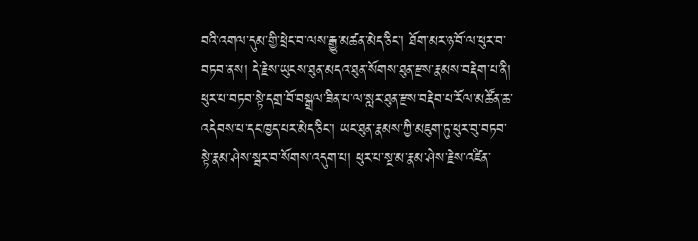བའི་འགལ་དུམ་གྱི་ཕྲེང་བ་ལས་རྒྱུ་མཚན་མེད་ཅིང་། ཐོག་མར་ཉ་བོ་ལ་ཕུར་བ་བཏབ་ནས། དེ་རྗེས་ཡུངས་ཐུན་མདའ་ཐུན་སོགས་ཐུན་རྫས་རྣམས་བརྡེག་པ་ནི། ཕུར་པ་བཏབ་སྟེ་དགྲ་བོ་བསྒྲལ་ཟིན་པ་ལ་སླར་ཐུན་རྫས་བརྡེབ་པ་རོལ་མཚོན་ཆ་འདེབས་པ་དང་ཁྱད་པར་མེད་ཅིང་། ཡང་ཐུན་རྣམས་ཀྱི་མཇུག་ཏུ་ཕུར་བུ་བཏབ་སྟེ་རྣམ་ཤེས་སྦར་བ་སོགས་འདུག་པ། ཕུར་པ་སྔ་མ་རྣམ་ཤེས་རྗེས་འཛིན་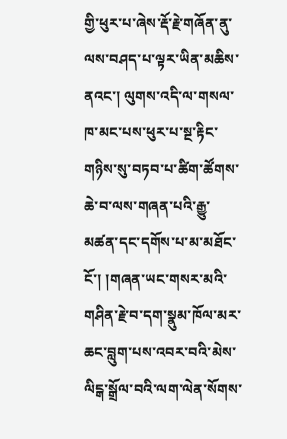གྱི་ཕུར་པ་ཞེས་རྡོ་རྗེ་གཞོན་ནུ་ལས་བཤད་པ་ལྟར་ཡིན་མཆིས་ནའང་། ལུགས་འདི་ལ་གསལ་ཁ་མང་པས་ཕུར་པ་སྔ་རྟིང་གཉིས་སུ་བཏབ་པ་ཚིག་ཚོགས་ཆེ་བ་ལས་གཞན་པའི་རྒྱུ་མཚན་དང་དགོས་པ་མ་མཐོང་ངོ་། །གཞན་ཡང་གསར་མའི་གཤིན་རྗེ་བ་དག་སྣུམ་ཁོལ་མར་ཆང་བླུག་པས་འབར་བའི་མེས་ལིངྒ་སྒྲོལ་བའི་ལག་ལེན་སོགས་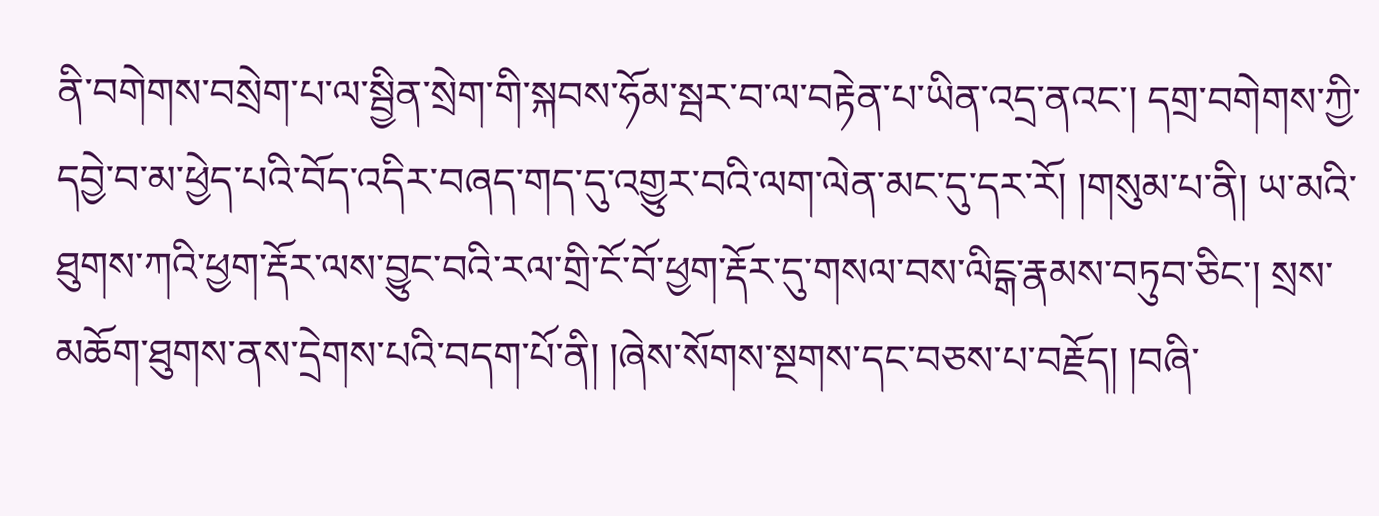ནི་བགེགས་བསྲེག་པ་ལ་སྦྱིན་སྲེག་གི་སྐབས་ཧོམ་སྦར་བ་ལ་བརྟེན་པ་ཡིན་འདྲ་ནའང་། དགྲ་བགེགས་ཀྱི་དབྱེ་བ་མ་ཕྱེད་པའི་བོད་འདིར་བཞད་གད་དུ་འགྱུར་བའི་ལག་ལེན་མང་དུ་དར་རོ། །གསུམ་པ་ནི། ཡ་མའི་ཐུགས་ཀའི་ཕྱག་རྡོར་ལས་བྱུང་བའི་རལ་གྲི་ངོ་བོ་ཕྱག་རྡོར་དུ་གསལ་བས་ལིངྒ་རྣམས་བཏུབ་ཅིང་། སྲས་མཆོག་ཐུགས་ནས་དྲེགས་པའི་བདག་པོ་ནི། །ཞེས་སོགས་སྔགས་དང་བཅས་པ་བརྗོད། །བཞི་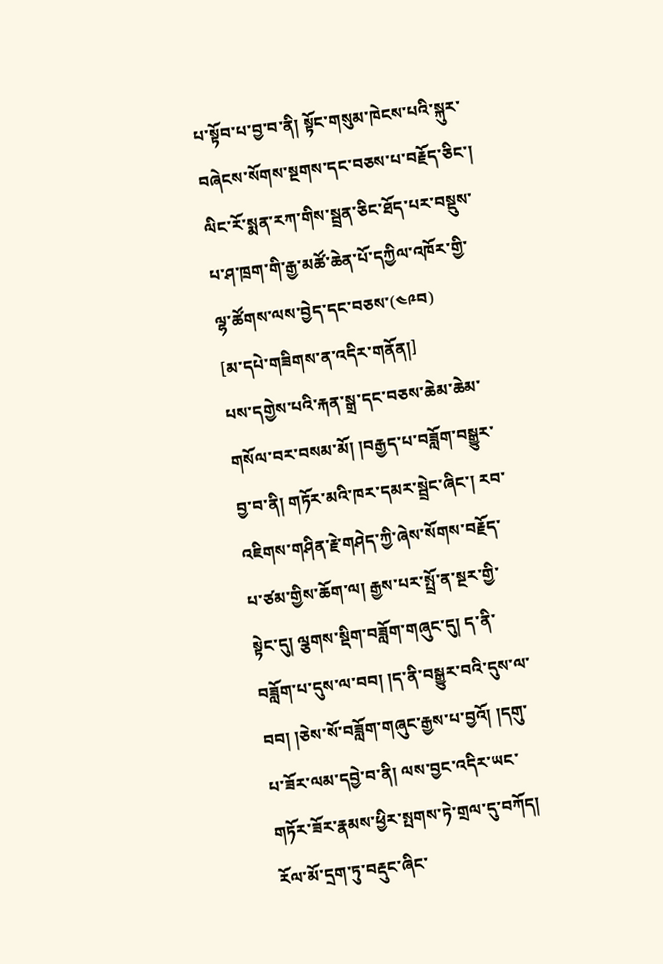པ་སྟོབ་པ་བྱ་བ་ནི། སྟོང་གསུམ་ཁེངས་པའི་སྐུར་བཞེངས་སོགས་སྔགས་དང་བཅས་པ་བརྗོད་ཅིང་། ལིང་རོ་སྨན་རཀ་གིས་སྦྲན་ཅིང་ཐོད་པར་བསྡུས་པ་ཤ་ཁྲག་གི་རྒྱ་མཚོ་ཆེན་པོ་དཀྱིལ་འཁོར་གྱི་ལྷ་ཚོགས་ལས་བྱེད་དང་བཅས་(༤༩བ)
[མ་དཔེ་གཟིགས་ན་འདིར་གནོན།]
པས་དགྱེས་པའི་རྐན་སྒྲ་དང་བཅས་ཆེམ་ཆེམ་གསོལ་བར་བསམ་མོ། །བརྒྱད་པ་བཟློག་བསྒྱུར་བྱ་བ་ནི། གཏོར་མའི་ཁར་དམར་སྦྲེང་ཞིང་། རབ་འཇིགས་གཤིན་རྗེ་གཤེད་ཀྱི་ཞེས་སོགས་བརྗོད་པ་ཙམ་གྱིས་ཆོག་ལ། རྒྱས་པར་སྤྲོ་ན་སྔར་གྱི་སྟེང་དུ། ལྕགས་སྡིག་བཟློག་གཞུང་དུ། ད་ནི་བཟློག་པ་དུས་ལ་བབ། །ད་ནི་བསྒྱུར་བའི་དུས་ལ་བབ། །ཅེས་སོ་བཟློག་གཞུང་རྒྱས་པ་བྱའོ། །དགུ་པ་ཟོར་ལམ་དབྱེ་བ་ནི། ལས་བྱང་འདིར་ཡང་གཏོར་ཟོར་རྣམས་ཕྱིར་སྤགས་ཏེ་གྲལ་དུ་བཀོད། རོལ་མོ་དྲག་ཏུ་བརྡུང་ཞིང་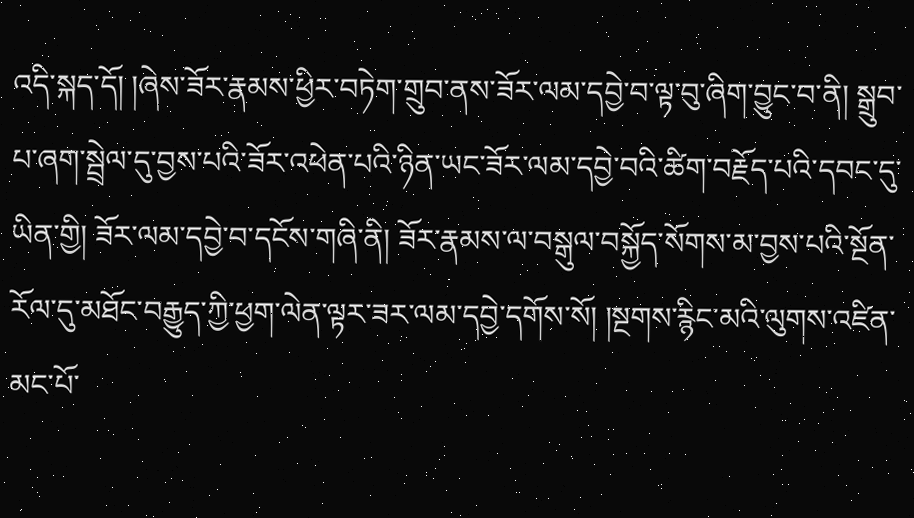འདི་སྐད་དོ། །ཞེས་ཟོར་རྣམས་ཕྱིར་བཏེག་གྲུབ་ནས་ཟོར་ལམ་དབྱེ་བ་ལྟ་བུ་ཞིག་བྱུང་བ་ནི། སྒྲུབ་པ་ཞག་སྦྲེལ་དུ་བྱས་པའི་ཟོར་འཕེན་པའི་ཉིན་ཡང་ཟོར་ལམ་དབྱེ་བའི་ཚིག་བརྗོད་པའི་དབང་དུ་ཡིན་གྱི། ཟོར་ལམ་དབྱེ་བ་དངོས་གཞི་ནི། ཟོར་རྣམས་ལ་བསྒུལ་བསྐྱོད་སོགས་མ་བྱས་པའི་སྔོན་རོལ་དུ་མཐོང་བརྒྱུད་ཀྱི་ཕྱག་ལེན་ལྟར་ཟར་ལམ་དབྱེ་དགོས་སོ། །སྔགས་རྙིང་མའི་ལུགས་འཛིན་མང་པོ་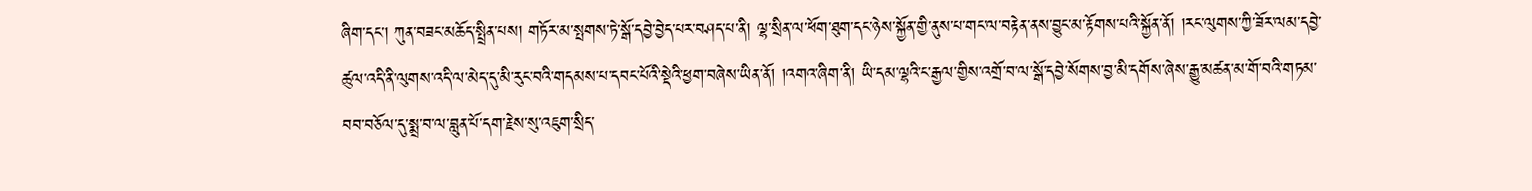ཞིག་དང་། ཀུན་བཟང་མཆོད་སྤྲིན་པས། གཏོར་མ་སྤགས་ཏེ་སྒོ་དབྱེ་བྱེད་པར་བཤད་པ་ནི། ལྷ་སྲིན་ལ་ཕོག་ཐུག་དང་ཉེས་སྐྱོན་གྱི་ནུས་པ་གང་ལ་བརྟེན་ནས་བྱུང་མ་རྟོགས་པའི་སྐྱོན་ནོ། །རང་ལུགས་ཀྱི་ཟོར་ལམ་དབྱེ་ཚུལ་འདི་ནི་ལུགས་འདི་ལ་མེད་དུ་མི་རུང་བའི་གདམས་པ་དབང་པོའི་སྡེའི་ཕྱག་བཞེས་ཡིན་ནོ། །འགའ་ཞིག་ནི། ཡི་དམ་ལྷའི་ང་རྒྱལ་གྱིས་འགྲོ་བ་ལ་སྒོ་དབྱེ་སོགས་བྱ་མི་དགོས་ཞེས་རྒྱུ་མཚན་མ་གོ་བའི་གཏམ་བབ་བཅོལ་དུ་སྨྲ་བ་ལ་བླུན་པོ་དག་རྗེས་སུ་འཇུག་སྲིད་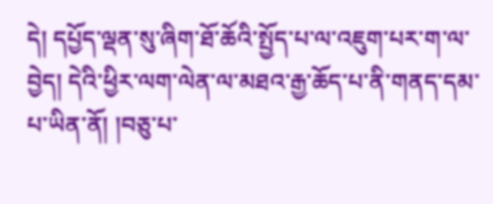དེ། དཔྱོད་ལྡན་སུ་ཞིག་ཐོ་ཆོའི་སྤྱོད་པ་ལ་འཇུག་པར་ག་ལ་བྱེད། དེའི་ཕྱིར་ལག་ལེན་ལ་མཐའ་རྒྱ་ཆོད་པ་ནི་གནད་དམ་པ་ཡིན་ནོ། །བཅུ་པ་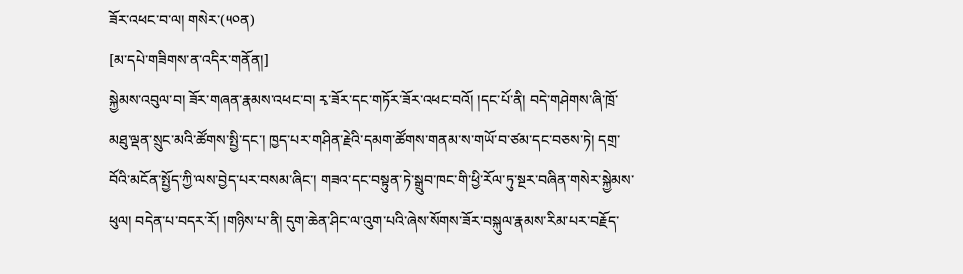ཟོར་འཕང་བ་ལ། གསེར་(༥༠ན)
[མ་དཔེ་གཟིགས་ན་འདིར་གནོན།]
སྐྱེམས་འབུལ་བ། ཟོར་གཞན་རྣམས་འཕང་བ། རྭ་ཟོར་དང་གཏོར་ཟོར་འཕང་བའོ། །དང་པོ་ནི། བདེ་གཤེགས་ཞི་ཁྲོ་མཐུ་ལྡན་སྲུང་མའི་ཚོགས་སྤྱི་དང་། ཁྱད་པར་གཤིན་རྗེའི་དམག་ཚོགས་གནམ་ས་གཡོ་བ་ཙམ་དང་བཅས་ཏེ། དགྲ་བོའི་མངོན་སྤྱོད་ཀྱི་ལས་བྱེད་པར་བསམ་ཞིང་། གཟའ་དང་བསྟུན་ཏེ་སྒྲུབ་ཁང་གི་ཕྱི་རོལ་ཏུ་སྔར་བཞིན་གསེར་སྐྱེམས་ཕུལ། བདེན་པ་བདར་རོ། །གཉིས་པ་ནི། དུག་ཆེན་ཤིང་ལ་འུག་པའི་ཞེས་སོགས་ཟོར་བསྐུལ་རྣམས་རིམ་པར་བརྗོད་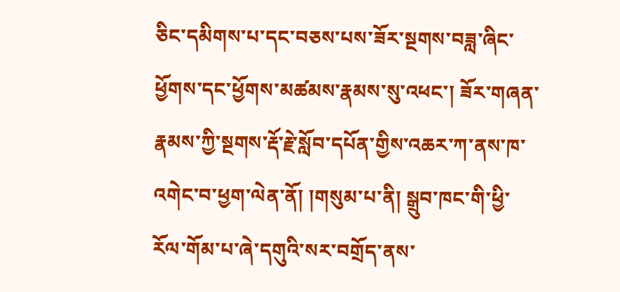ཅིང་དམིགས་པ་དང་བཅས་པས་ཟོར་སྔགས་བཟླ་ཞིང་ཕྱོགས་དང་ཕྱོགས་མཚམས་རྣམས་སུ་འཕང་། ཟོར་གཞན་རྣམས་ཀྱི་སྔགས་རྡོ་རྗེ་སློབ་དཔོན་གྱིས་འཆར་ཀ་ནས་ཁ་འགེང་བ་ཕྱག་ལེན་ནོ། །གསུམ་པ་ནི། སྒྲུབ་ཁང་གི་ཕྱི་རོལ་གོམ་པ་ཞེ་དགུའི་སར་བགྲོད་ནས་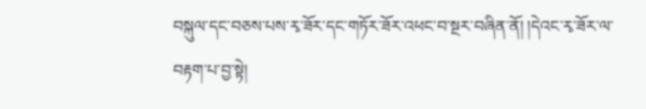བསྐུལ་དང་བཅས་པས་རྭ་ཟོར་དང་གཏོར་ཟོར་འཕང་བ་སྔར་བཞིན་ནོ། །དེའང་རྭ་ཟོར་ལ་བརྟག་པ་བྱ་སྟེ།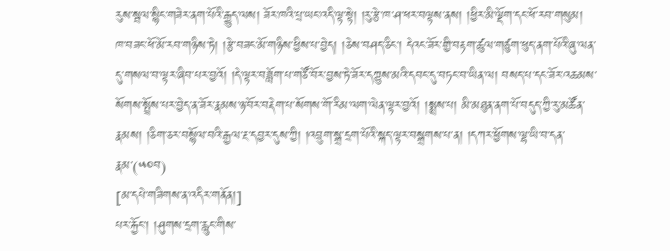རུས་སྦལ་སྙིང་གཟེར་ནག་པོའི་རྒྱུད་ལས། ཟོར་ཁའི་པྲ་ཡང་འདི་ལྟ་སྟེ། །རུ་རྩེ་ཁ་ཤ་ཕར་བལྟས་ནས། །ཕྱིར་མི་ལྡོག་དང་ཕོ་རབ་གསུམ། ཁ་བཟང་ཕོ་མོ་རབ་གཉིས་ཏེ། །རྩེ་བཟང་མོ་གཉིས་ཕྱིས་པ་བྱེད། །ཅེས་བཤད་ཅིང་། དེའང་ཟོར་གྱི་བརྟག་ཚུལ་གཙུག་ཕུད་ནག་པོའི་ཞུ་ལན་དུ་གསལ་བ་ལྟར་ཞིབ་པར་བྱའོ། །དེ་ལྟར་བཟློག་པ་གཙོ་བོར་བྱས་ཏེ་ཟོར་དཀྱུས་མའི་དབང་དུ་བཏང་བ་ཡིན་ལ། བསད་པ་དང་ཟོར་འཆམས་སོགས་སྤྲོས་པར་བྱེད་ན་ཟོར་རྣམས་ཉ་བོར་བརྡེག་པ་སོགས་གོ་རིམ་ལག་ལེན་ལྟར་བྱའོ། །སྨྲས་པ། མི་མཐུན་ནག་པོ་བདུད་ཀྱི་རུ་མཚོན་རྣམས། །ཅིག་ཅར་བསྙོལ་བའི་རྒྱལ་རྔ་དབྱར་དུས་ཀྱི། །འབྲུག་སྒྲ་དྲག་པོའི་སྐད་ལྟར་བསྒྲགས་པ་ན། །དཀར་ཕྱོགས་ལྷ་ཡི་བ་དན་རྣམ་(༥༠བ)
[མ་དཔེ་གཟིགས་ན་འདིར་གནོན།]
པར་རྐྱོང་། །ཤུགས་དྲག་རླུང་གིས་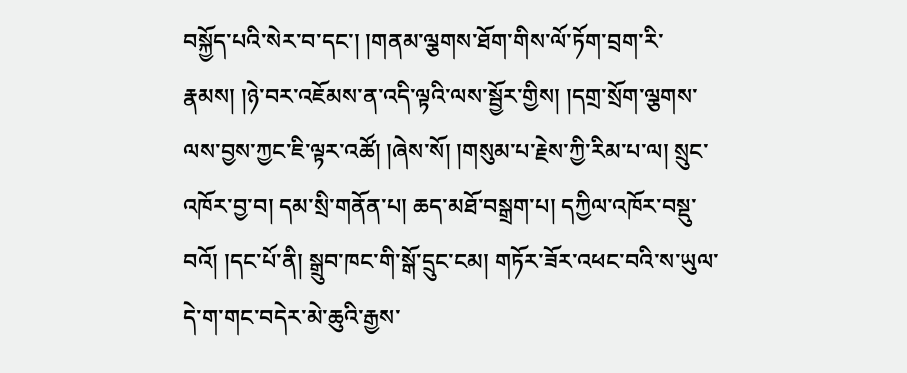བསྐྱོད་པའི་སེར་བ་དང་། །གནམ་ལྕགས་ཐོག་གིས་ལོ་ཏོག་བྲག་རི་རྣམས། །ཉེ་བར་འཇོམས་ན་འདི་ལྟའི་ལས་སྦྱོར་གྱིས། །དགྲ་སྲོག་ལྕགས་ལས་བྱས་ཀྱང་ཇི་ལྟར་འཚོ། །ཞེས་སོ། །གསུམ་པ་རྗེས་ཀྱི་རིམ་པ་ལ། སྲུང་འཁོར་བྱ་བ། དམ་སྲི་གནོན་པ། ཆད་མཐོ་བསྒྲག་པ། དཀྱིལ་འཁོར་བསྡུ་བའོ། །དང་པོ་ནི། སྒྲུབ་ཁང་གི་སྒོ་དྲུང་ངམ། གཏོར་ཟོར་འཕང་བའི་ས་ཡུལ་དེ་ག་གང་བདེར་མེ་ཆུའི་རྒྱས་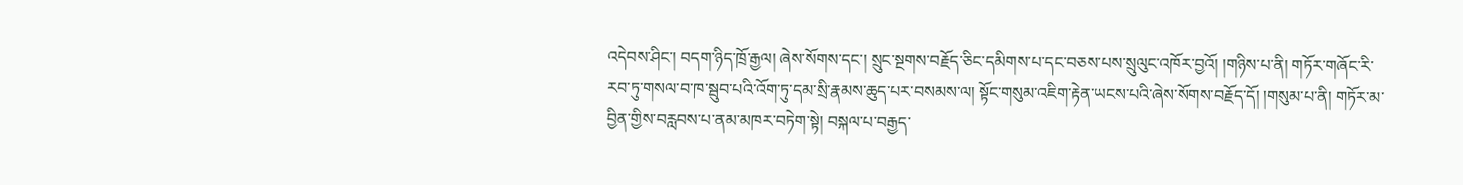འདེབས་ཤིང་། བདག་ཉིད་ཁྲོ་རྒྱལ། ཞེས་སོགས་དང་། སྲུང་སྔགས་བརྗོད་ཅིང་དམིགས་པ་དང་བཅས་པས་སྲུལུང་འཁོར་བྱའོ། །གཉིས་པ་ནི། གཏོར་གཞོང་རི་རབ་ཏུ་གསལ་བ་ཁ་སྦུབ་པའི་འོག་ཏུ་དམ་སྲི་རྣམས་ཆུད་པར་བསམས་ལ། སྟོང་གསུམ་འཇིག་རྟེན་ཡངས་པའི་ཞེས་སོགས་བརྗོད་དོ། །གསུམ་པ་ནི། གཏོར་མ་བྱིན་གྱིས་བརླབས་པ་ནམ་མཁར་བཏེག་སྟེ། བསྐལ་པ་བརྒྱད་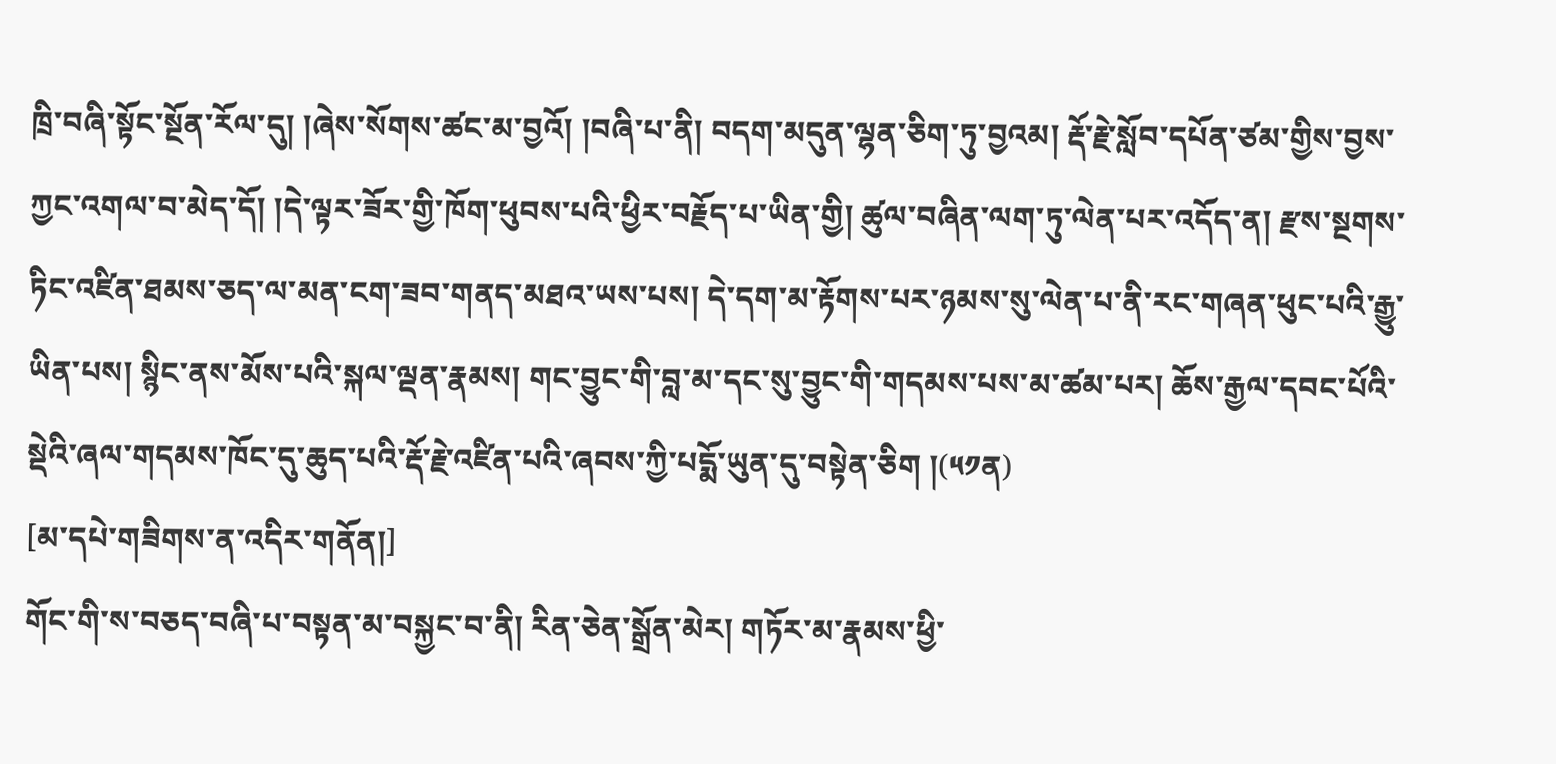ཁྲི་བཞི་སྟོང་སྔོན་རོལ་དུ། །ཞེས་སོགས་ཚང་མ་བྱའོ། །བཞི་པ་ནི། བདག་མདུན་ལྷན་ཅིག་ཏུ་བྱའམ། རྡོ་རྗེ་སློབ་དཔོན་ཙམ་གྱིས་བྱས་ཀྱང་འགལ་བ་མེད་དོ། །དེ་ལྟར་ཟོར་གྱི་ཁོག་ཕུབས་པའི་ཕྱིར་བརྗོད་པ་ཡིན་གྱི། ཚུལ་བཞིན་ལག་ཏུ་ལེན་པར་འདོད་ན། རྫས་སྔགས་ཏིང་འཛིན་ཐམས་ཅད་ལ་མན་ངག་ཟབ་གནད་མཐའ་ཡས་པས། དེ་དག་མ་རྟོགས་པར་ཉམས་སུ་ལེན་པ་ནི་རང་གཞན་ཕུང་པའི་རྒྱུ་ཡིན་པས། སྙིང་ནས་མོས་པའི་སྐལ་ལྡན་རྣམས། གང་བྱུང་གི་བླ་མ་དང་སུ་བྱུང་གི་གདམས་པས་མ་ཚམ་པར། ཆོས་རྒྱལ་དབང་པོའི་སྡེའི་ཞལ་གདམས་ཁོང་དུ་ཆུད་པའི་རྡོ་རྗེ་འཛིན་པའི་ཞབས་ཀྱི་པདྨོ་ཡུན་དུ་བསྟེན་ཅིག །(༥༡ན)
[མ་དཔེ་གཟིགས་ན་འདིར་གནོན།]
གོང་གི་ས་བཅད་བཞི་པ་བསྟན་མ་བསྐྱང་བ་ནི། རིན་ཅེན་སྒྲོན་མེར། གཏོར་མ་རྣམས་ཕྱི་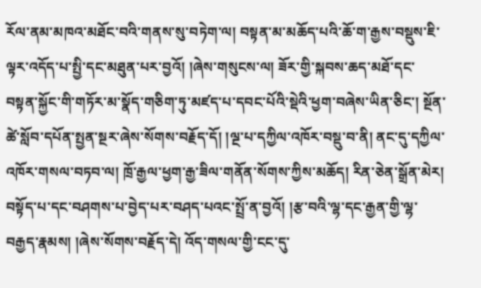རོལ་ནམ་མཁའ་མཐོང་བའི་གནས་སུ་བཏེག་ལ། བསྟན་མ་མཆོད་པའི་ཆོ་ག་རྒྱས་བསྡུས་ཇི་ལྟར་འདོད་པ་སྤྱི་དང་མཐུན་པར་བྱའོ། །ཞེས་གསུངས་ལ། ཟོར་གྱི་སྐབས་ཆད་མཐོ་དང་བསྟན་སྐྱོང་གི་གཏོར་མ་སྣོད་གཅིག་ཏུ་མཛད་པ་དབང་པོའི་སྡེའི་ཕྱག་བཞེས་ཡིན་ཅིང་། སྔོན་ཚེ་སློབ་དཔོན་སྤྱན་སྔར་ཞེས་སོགས་བརྗོད་དོ། །ལྔ་པ་དཀྱིལ་འཁོར་བསྡུ་བ་ནི། ནང་དུ་དཀྱིལ་འཁོར་གསལ་བཏབ་ལ། ཁྲོ་རྒྱལ་ཕྱག་རྒྱ་ཟིལ་གནོན་སོགས་ཀྱིས་མཆོད། རིན་ཅེན་སྒྲོན་མེར། བསྟོད་པ་དང་བཤགས་པ་བྱེད་པར་བཤད་པའང་སྤྲོ་ན་བྱའོ། །རྩ་བའི་ལྷ་དང་རྒྱན་གྱི་ལྷ་བརྒྱད་རྣམས། །ཞེས་སོགས་བརྗོད་དེ། འོད་གསལ་གྱི་ངང་དུ་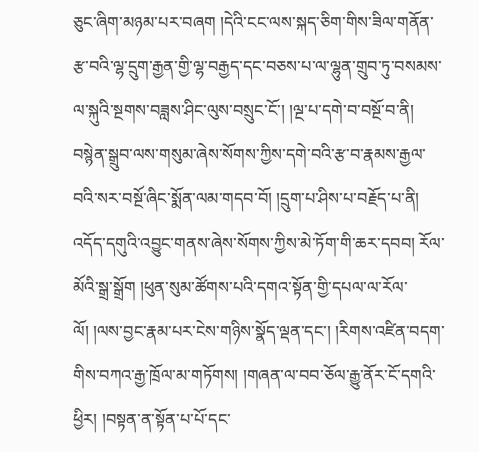ཅུང་ཞིག་མཉམ་པར་བཞག །དེའི་ངང་ལས་སྐད་ཅིག་གིས་ཟིལ་གནོན་རྩ་བའི་ལྷ་དྲུག་རྒྱན་གྱི་ལྷ་བརྒྱད་དང་བཅས་པ་ལ་ལྷུན་གྲུབ་ཏུ་བསམས་ལ་སྐུའི་སྔགས་བཟླས་ཤིང་ལུས་བསྲུང་ངོ་། །ལྔ་པ་དགེ་བ་བསྔོ་བ་ནི། བསྙེན་སྒྲུབ་ལས་གསུམ་ཞེས་སོགས་ཀྱིས་དགེ་བའི་རྩ་བ་རྣམས་རྒྱལ་བའི་སར་བསྔོ་ཞིང་སྨོན་ལམ་གདབ་བོ། །དྲུག་པ་ཤིས་པ་བརྗོད་པ་ནི། འདོད་དགུའི་འབྱུང་གནས་ཞེས་སོགས་ཀྱིས་མེ་ཏོག་གི་ཆར་དབབ། རོལ་མོའི་སྒྲ་སྒྲོག །ཕུན་སུམ་ཚོགས་པའི་དགའ་སྟོན་གྱི་དཔལ་ལ་རོལ་ལོ། །ལས་བྱང་རྣམ་པར་ངེས་གཉིས་སྣོད་ལྡན་དང་། །རིགས་འཛིན་བདག་གིས་བཀའ་རྒྱ་ཁྲོལ་མ་གཏོགས། །གཞན་ལ་བབ་ཅོལ་རྒྱུ་ནོར་ངོ་དགའི་ཕྱིར། །བསྟན་ན་སྟོན་པ་པོ་དང་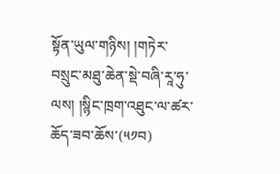སྟོན་ཡུལ་གཉིས། །གཏེར་བསྲུང་མཐུ་ཆེན་སྡེ་བཞི་རཱ་ཧུ་ལས། །སྙིང་ཁྲག་འཐུང་ལ་ཚར་ཆོད་ཟབ་ཆོས་(༥༡བ)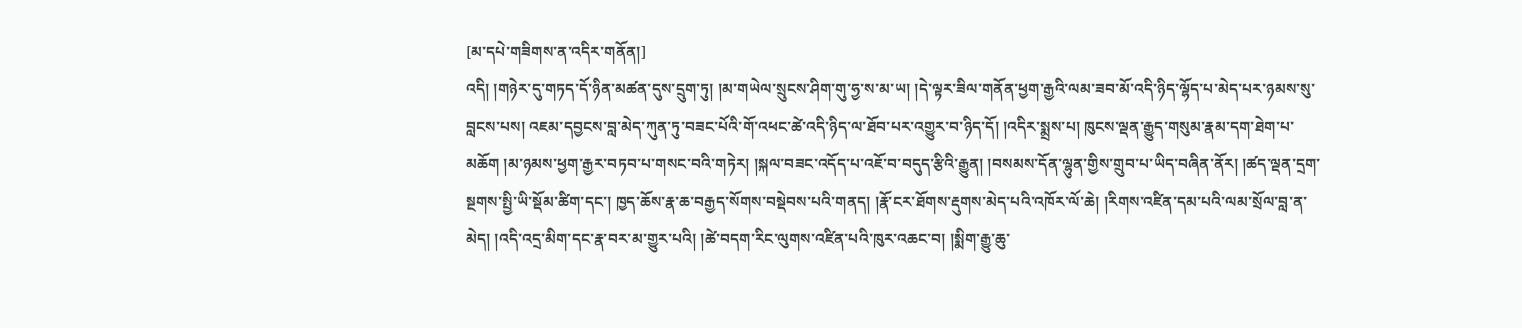[མ་དཔེ་གཟིགས་ན་འདིར་གནོན།]
འདི། །གཉེར་དུ་གཏད་དོ་ཉིན་མཚན་དུས་དྲུག་ཏུ། །མ་གཡེལ་སྲུངས་ཤིག་གུ་ཧྱ་ས་མ་ཡ། །དེ་ལྟར་ཟིལ་གནོན་ཕྱག་རྒྱའི་ལམ་ཟབ་མོ་འདི་ཉིད་ལྷོད་པ་མེད་པར་ཉམས་སུ་བླངས་པས། འཇམ་དབྱངས་བླ་མེད་ཀུན་ཏུ་བཟང་པོའི་གོ་འཕང་ཚེ་འདི་ཉིད་ལ་ཐོབ་པར་འགྱུར་བ་ཉིད་དོ། །འདིར་སྨྲས་པ། ཁུངས་ལྡན་རྒྱུད་གསུམ་རྣམ་དག་ཐེག་པ་མཆོག །མ་ཉམས་ཕྱག་རྒྱར་བཏབ་པ་གསང་བའི་གཏེར། །སྐལ་བཟང་འདོད་པ་འཇོ་བ་བདུད་རྩིའི་རྒྱུན། །བསམས་དོན་ལྷུན་གྱིས་གྲུབ་པ་ཡིད་བཞིན་ནོར། །ཚད་ལྡན་དྲག་སྔགས་སྤྱི་ཡི་སྡོམ་ཚིག་དང་། ཁྱད་ཆོས་རྣ་ཆ་བརྒྱད་སོགས་བསྡེབས་པའི་གནད། །རྣོ་ངར་ཐོགས་རྡུགས་མེད་པའི་འཁོར་ལོ་ཆེ། །རིགས་འཛིན་དམ་པའི་ལམ་སྲོལ་བླ་ན་མེད། །འདི་འདྲ་མིག་དང་རྣ་བར་མ་གྱུར་པའི། །ཚེ་བདག་རིང་ལུགས་འཛིན་པའི་ཁུར་འཆང་བ། །སྨིག་རྒྱུ་ཆུ་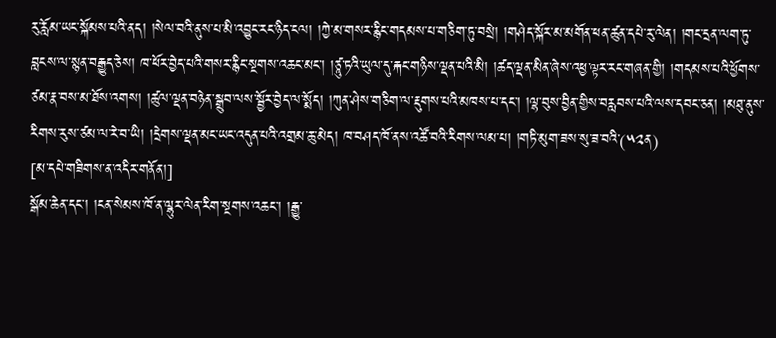རུ་རློམ་ཡང་སྐོམས་པའི་ནད། །སེལ་བའི་ནུས་པ་མི་འབྱུང་རང་ཉིད་ངལ། །ཀྱེ་མ་གསར་རྙིང་གདམས་པ་གཅིག་ཏུ་བསྲེ། །གཤེད་སྐོར་མ་མགོན་ཕན་ཚུན་དཔེ་རུ་ལེན། །གང་དྲན་ལག་ཏུ་བླངས་ལ་སྙན་བརྒྱུད་ཅེས། ཁ་ཕོར་བྱེད་པའི་གསར་རྙིང་སྔགས་འཆང་མང་། །ཙཱུ་ཏའི་ཡུལ་དུ་རྐང་གཉིས་ལྡན་པའི་མི། །ཚད་ལྡན་མིན་ཞེས་འཕྱ་ལྟར་རང་གཞན་གྱི། །གདམས་པའི་ཕྱོགས་ཙམ་རྣ་བས་མ་ཐོས་འགས། །ཚུལ་ལྡན་བཉེན་སྒྲུབ་ལས་སྦྱོར་བྱེད་ལ་སྨོད། །ཀུན་ཤེས་གཅིག་ལ་རྡུགས་པའི་མཁས་པ་དང་། །ལྷ་བུས་བྱིན་གྱིས་བརླབས་པའི་ལས་དབང་ཅན། །མཐུ་ནུས་རིགས་རུས་ཙམ་ལ་རེ་བ་ཡི། །དྲེགས་ལྡན་མང་ཡང་འདུན་པའི་འགྲམ་ཆུ་མེད། ཁ་བཤད་ཁོ་ནས་འཚོ་བའི་རིགས་ལམ་པ། །གཏི་མུག་ཟས་སུ་ཟ་བའི་(༥༢ན)
[མ་དཔེ་གཟིགས་ན་འདིར་གནོན།]
སྒོམ་ཆེན་དང་། །ངན་སེམས་ཁོ་ན་ལྷུར་ལེན་རིག་སྔགས་འཆང་། །རྒྱུ་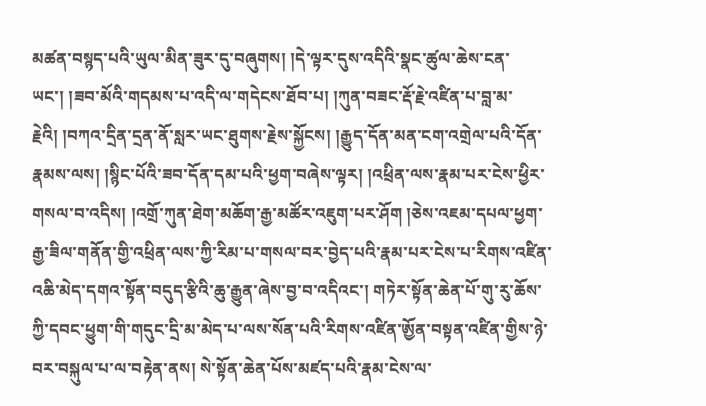མཚན་བསྙད་པའི་ཡུལ་མིན་ཟུར་དུ་བཞུགས། །དེ་ལྟར་དུས་འདིའི་སྣང་ཚུལ་ཆེས་ངན་ཡང་། །ཟབ་མོའི་གདམས་པ་འདི་ལ་གདེངས་ཐོབ་པ། །ཀུན་བཟང་རྡོ་རྗེ་འཛིན་པ་བླ་མ་རྗེའི། །བཀའ་དྲིན་དྲན་ནོ་སླར་ཡང་ཐུགས་རྗེས་སྐྱོངས། །རྒྱུད་དོན་མན་ངག་འགྲེལ་པའི་དོན་རྣམས་ལས། །སྙིང་པོའི་ཟབ་དོན་དམ་པའི་ཕྱག་བཞེས་ལྟར། །འཕྲིན་ལས་རྣམ་པར་ངེས་ཕྱིར་གསལ་བ་འདིས། །འགྲོ་ཀུན་ཐེག་མཆོག་རྒྱ་མཚོར་འཇུག་པར་ཤོག །ཅེས་འཇམ་དཔལ་ཕྱག་རྒྱ་ཟིལ་གནོན་གྱི་འཕྲིན་ལས་ཀྱི་རིམ་པ་གསལ་བར་བྱེད་པའི་རྣམ་པར་ངེས་པ་རིགས་འཛིན་འཆི་མེད་དགའ་སྟོན་བདུད་རྩིའི་ཆུ་རྒྱུན་ཞེས་བྱ་བ་འདིའང་། གཏེར་སྟོན་ཆེན་པོ་གུ་རུ་ཆོས་ཀྱི་དབང་ཕྱུག་གི་གདུང་དྲི་མ་མེད་པ་ལས་སོན་པའི་རིགས་འཛིན་ཨྱོན་བསྟན་འཛིན་གྱིས་ཉེ་བར་བསྐུལ་པ་ལ་བརྟེན་ནས། སེ་སྟོན་ཆེན་པོས་མཛད་པའི་རྣམ་ངེས་ལ་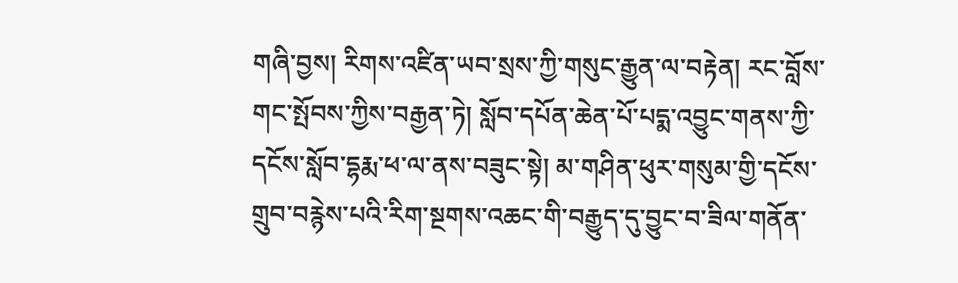གཞི་བྱས། རིགས་འཛིན་ཡབ་སྲས་ཀྱི་གསུང་རྒྱུན་ལ་བརྟེན། རང་བློས་གང་སྤོབས་ཀྱིས་བརྒྱན་ཏེ། སློབ་དཔོན་ཆེན་པོ་པདྨ་འབྱུང་གནས་ཀྱི་དངོས་སློབ་དྷརྨ་ཕ་ལ་ནས་བཟུང་སྟེ། མ་གཤིན་ཕུར་གསུམ་གྱི་དངོས་གྲུབ་བརྙེས་པའི་རིག་སྔགས་འཆང་གི་བརྒྱུད་དུ་བྱུང་བ་ཟིལ་གནོན་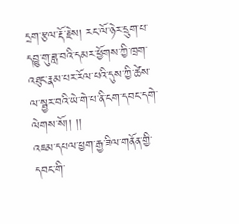དྲག་རྩལ་རྡོ་རྗེས། རང་ལོ་ཉེར་དྲུག་པ་དབྱུ་གུ་ཟླ་བའི་དམར་ཕྱོགས་ཀྱི་ཁྲག་འཐུང་རྣམ་པར་རོལ་པའི་དུས་ཀྱི་ཚེས་ལ་སྦྱར་བའི་ཡེ་གེ་པ་ནི་ངག་དབང་དགེ་ལེགས་སོ།། །།
འཇམ་དཔལ་ཕྱག་རྒྱ་ཟིལ་གནོན་གྱི་དབང་གི་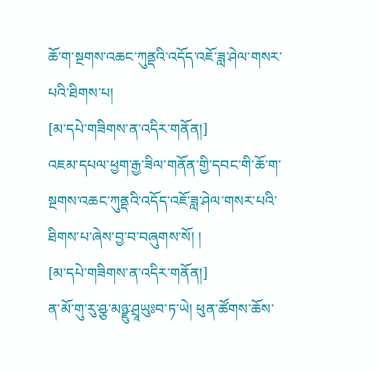ཆོ་ག་སྔགས་འཆང་ཀུནྡའི་འདོད་འཇོ་ཟླ་ཤེལ་གསར་པའི་ཐིགས་པ།
[མ་དཔེ་གཟིགས་ན་འདིར་གནོན།]
འཇམ་དཔལ་ཕྱག་རྒྱ་ཟིལ་གནོན་གྱི་དབང་གི་ཆོ་ག་སྔགས་འཆང་ཀུནྡའི་འདོད་འཇོ་ཟླ་ཤེལ་གསར་པའི་ཐིགས་པ་ཞེས་བྱ་བ་བཞུགས་སོ། །
[མ་དཔེ་གཟིགས་ན་འདིར་གནོན།]
ན་མོ་གུ་རུ་ཤྩ་མཉྫུ་ཤྲཱཡུཿབ་ཏ་ཡེ། ཕུན་ཚོགས་ཆོས་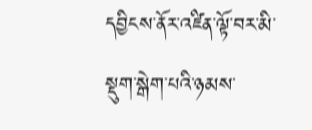དབྱིངས་ནོར་འཛིན་ལྟོ་བར་མི་སྡུག་སྒེག་པའི་ཉམས་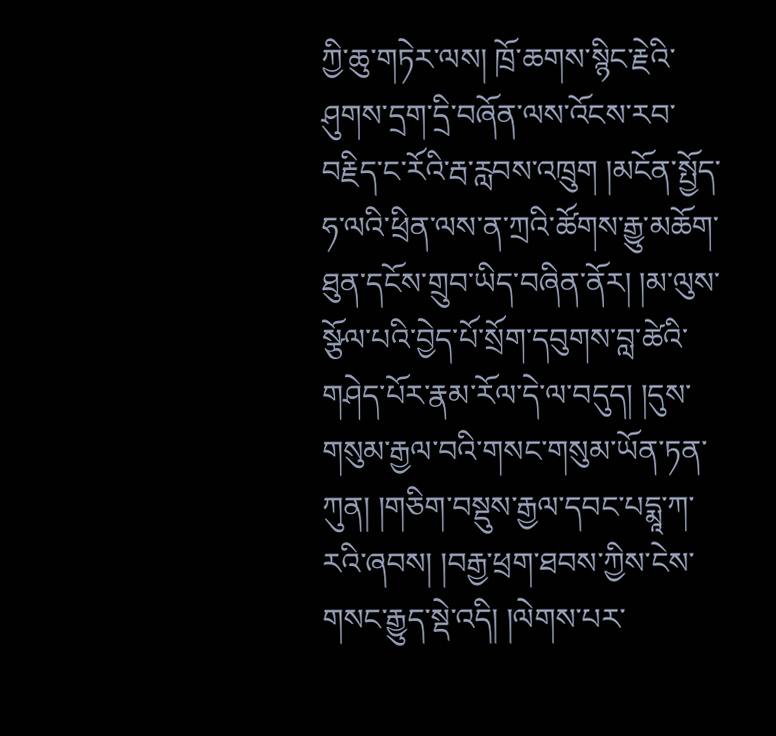ཀྱི་ཆུ་གཏེར་ལས། ཁྲོ་ཆགས་སྙིང་རྗེའི་ཤུགས་དྲག་དྲི་བཞོན་ལས་འོངས་རབ་བརྗིད་ང་རོའི་རྦ་རླབས་འཁྲུག །མངོན་སྤྱོད་ཧ་ལའི་ཕྲིན་ལས་ན་ཀྲའི་ཚོགས་རྒྱུ་མཆོག་ཐུན་དངོས་གྲུབ་ཡིད་བཞིན་ནོར། །མ་ལུས་སྩོལ་པའི་བྱེད་པོ་སྲོག་དབུགས་བླ་ཚེའི་གཤེད་པོར་རྣམ་རོལ་དེ་ལ་བདུད། །དུས་གསུམ་རྒྱལ་བའི་གསང་གསུམ་ཡོན་ཏན་ཀུན། །གཅིག་བསྡུས་རྒྱལ་དབང་པདྨཱ་ཀ་རའི་ཞབས། །བརྒྱ་ཕྲག་ཐབས་ཀྱིས་ངེས་གསང་རྒྱུད་སྡེ་འདི། །ལེགས་པར་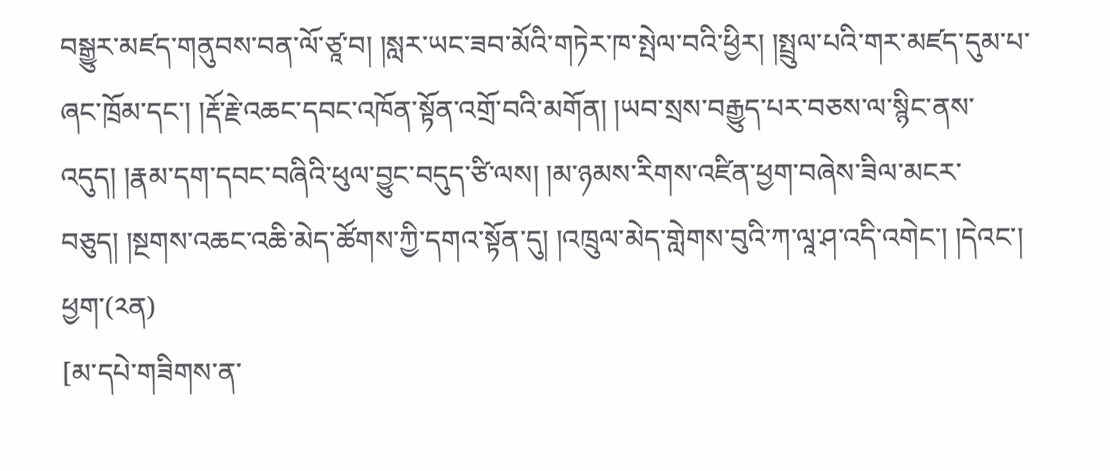བསྒྱུར་མཛད་གནུབས་བན་ལོ་ཙཱ་བ། །སླར་ཡང་ཟབ་མོའི་གཏེར་ཁ་སྤེལ་བའི་ཕྱིར། །སྤྲུལ་པའི་གར་མཛད་དུམ་པ་ཞང་ཁྲོམ་དང་། །རྡོ་རྗེ་འཆང་དབང་འཁོན་སྟོན་འགྲོ་བའི་མགོན། །ཡབ་སྲས་བརྒྱུད་པར་བཅས་ལ་སྙིང་ནས་འདུད། །རྣམ་དག་དབང་བཞིའི་ཕུལ་བྱུང་བདུད་ཙི་ལས། །མ་ཉམས་རིགས་འཛིན་ཕྱག་བཞེས་ཟིལ་མངར་བཅུད། །སྔགས་འཆང་འཆི་མེད་ཚོགས་ཀྱི་དགའ་སྟོན་དུ། །འཁྲུལ་མེད་གླེགས་བུའི་ཀ་ལཱ་ཤ་འདི་འགེང་། །དེའང་། ཕྱག་(༢ན)
[མ་དཔེ་གཟིགས་ན་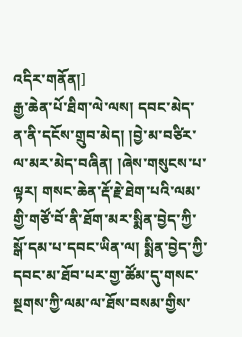འདིར་གནོན།]
རྒྱ་ཆེན་པོ་ཐིག་ལེ་ལས། དབང་མེད་ན་ནི་དངོས་གྲུབ་མེད། །བྱེ་མ་བཙིར་ལ་མར་མེད་བཞིན། །ཞེས་གསུངས་པ་ལྟར། གསང་ཆེན་རྡོ་རྗེ་ཐེག་པའི་ལམ་གྱི་གཙོ་བོ་ནི་ཐོག་མར་སྨིན་བྱེད་ཀྱི་སྒོ་དམ་པ་དབང་ཡིན་ལ། སྨིན་བྱེད་ཀྱི་དབང་མ་ཐོབ་པར་གྱ་ཚོམ་དུ་གསང་སྔགས་ཀྱི་ལམ་ལ་ཐོས་བསམ་གྱིས་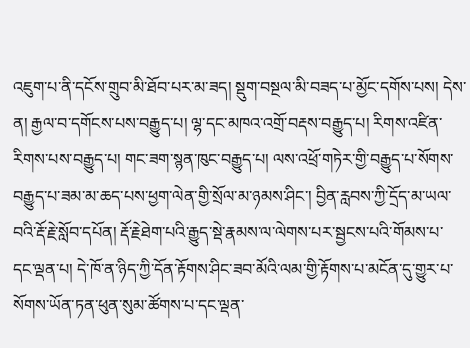འཇུག་པ་ནི་དངོས་གྲུབ་མི་ཐོབ་པར་མ་ཟད། སྡུག་བསྔལ་མི་བཟད་པ་མྱོང་དགོས་པས། དེས་ན། རྒྱལ་བ་དགོངས་པས་བརྒྱུད་པ། ལྷ་དང་མཁའ་འགྲོ་བརྡས་བརྒྱུད་པ། རིགས་འཛིན་རིགས་པས་བརྒྱུད་པ། གང་ཟག་སྙན་ཁུང་བརྒྱུད་པ། ལས་འཕྲོ་གཏེར་གྱི་བརྒྱུད་པ་སོགས་བརྒྱུད་པ་ཟམ་མ་ཆད་པས་ཕྱག་ལེན་གྱི་སྲོལ་མ་ཉམས་ཤིང་། བྱིན་རླབས་ཀྱི་དྲོད་མ་ཡལ་བའི་རྡོ་རྗེ་སློབ་དཔོན། རྡོ་རྗེཐེག་པའི་རྒྱུད་སྡེ་རྣམས་ལ་ལེགས་པར་སྦྱངས་པའི་གོམས་པ་དང་ལྡན་པ། དེ་ཁོ་ན་ཉིད་ཀྱི་དོན་རྟོགས་ཤིང་ཟབ་མོའི་ལམ་གྱི་རྟོགས་པ་མངོན་དུ་གྱུར་པ་སོགས་ཡོན་ཏན་ཕུན་སུམ་ཚོགས་པ་དང་ལྡན་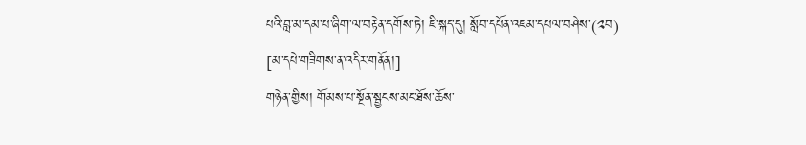པའི་བླ་མ་དམ་པ་ཞིག་ལ་བརྟེན་དགོས་ཏེ། ཇི་སྐད་དུ། སློབ་དཔོན་འཇམ་དཔལ་བཤེས་(༢བ)
[མ་དཔེ་གཟིགས་ན་འདིར་གནོན།]
གཉེན་གྱིས། གོམས་པ་སྔོན་སྦྱངས་མང་ཐོས་ཆོས་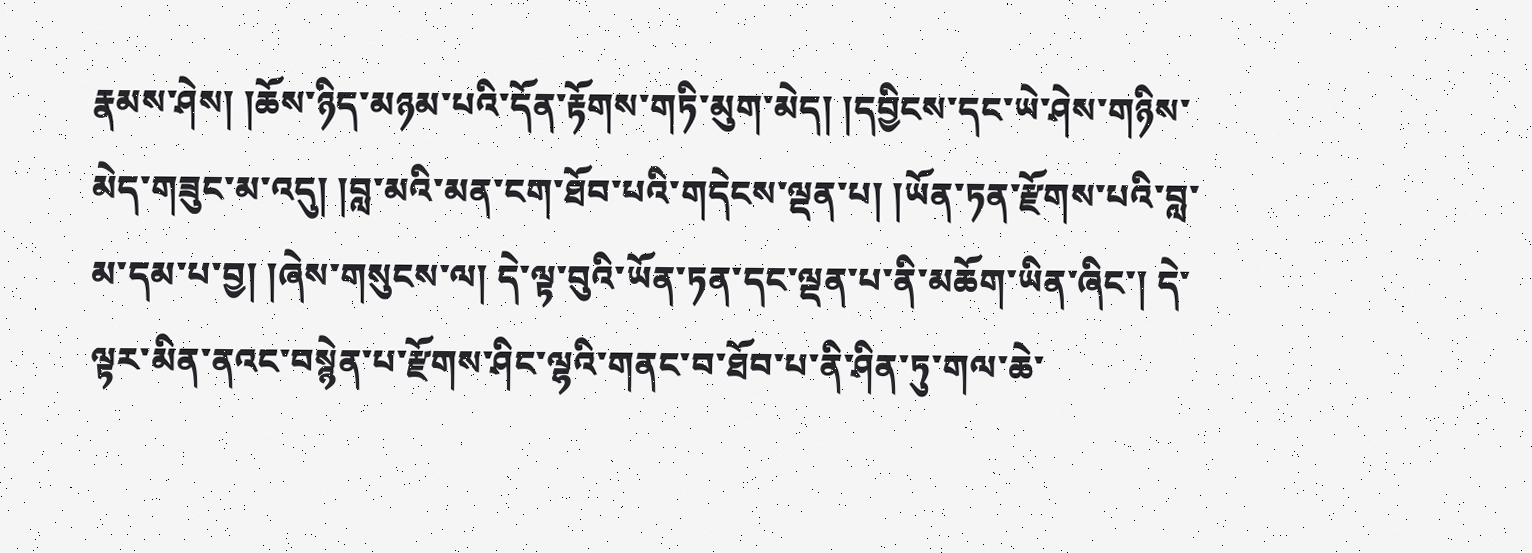རྣམས་ཤེས། །ཆོས་ཉིད་མཉམ་པའི་དོན་རྟོགས་གཏི་མུག་མེད། །དབྱིངས་དང་ཡེ་ཤེས་གཉིས་མེད་གཟུང་མ་འདུ། །བླ་མའི་མན་ངག་ཐོབ་པའི་གདེངས་ལྡན་པ། །ཡོན་ཏན་རྫོགས་པའི་བླ་མ་དམ་པ་བྱ། །ཞེས་གསུངས་ལ། དེ་ལྟ་བུའི་ཡོན་ཏན་དང་ལྡན་པ་ནི་མཆོག་ཡིན་ཞིང་། དེ་ལྟར་མིན་ནའང་བསྙེན་པ་རྫོགས་ཤིང་ལྷའི་གནང་བ་ཐོབ་པ་ནི་ཤིན་ཏུ་གལ་ཆེ་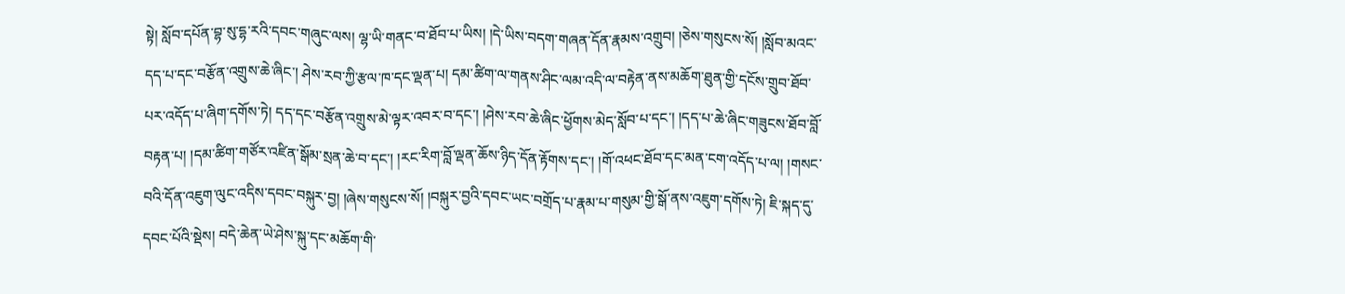སྟེ། སློབ་དཔོན་བྷ་སུ་དྷ་རའི་དབང་གཞུང་ལས། ལྷ་ཡི་གནང་བ་ཐོབ་པ་ཡིས། །དེ་ཡིས་བདག་གཞན་དོན་རྣམས་འགྲུབ། །ཅེས་གསུངས་སོ། །སློབ་མའང་དད་པ་དང་བརྩོན་འགྲུས་ཆེ་ཞིང་། ཤེས་རབ་ཀྱི་རྩལ་ཁ་དང་ལྡན་པ། དམ་ཚིག་ལ་གནས་ཤིང་ལམ་འདི་ལ་བརྟེན་ནས་མཆོག་ཐུན་གྱི་དངོས་གྲུབ་ཐོབ་པར་འདོད་པ་ཞིག་དགོས་ཏེ། དད་དང་བརྩོན་འགྲུས་མེ་ལྟར་འབར་བ་དང་། །ཤེས་རབ་ཆེ་ཞིང་ཕྱོགས་མེད་སློབ་པ་དང་། །དད་པ་ཆེ་ཞིང་གཟུངས་ཐོབ་བློ་བརྟན་པ། །དམ་ཚིག་གཙོར་འཛིན་སྒོམ་སྲན་ཆེ་བ་དང་། །རང་རིག་བློ་ལྡན་ཆོས་ཉིད་དོན་རྟོགས་དང་། །གོ་འཕང་ཐོབ་དང་མན་ངག་འདོད་པ་ལ། །གསང་བའི་དོན་འཇུག་ལུང་འདིས་དབང་བསྐུར་བྱ། །ཞེས་གསུངས་སོ། །བསྐུར་བྱའི་དབང་ཡང་བགྲོད་པ་རྣམ་པ་གསུམ་གྱི་སྒོ་ནས་འཇུག་དགོས་ཏེ། ཇི་སྐད་དུ་དབང་པོའི་སྡེས། བདེ་ཆེན་ཡེ་ཤེས་སྐུ་དང་མཆོག་གི་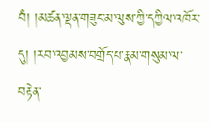བཾ། །མཚན་ལྡན་གཟུང་མ་ལུས་ཀྱི་དཀྱིལ་འཁོར་དུ། །རབ་འབྱམས་བགྲོད་པ་རྣམ་གསུམ་ལ་བརྟེན་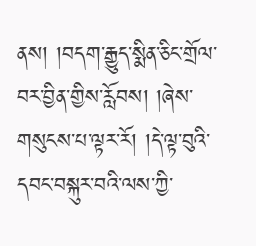ནས། །བདག་རྒྱུད་སྨིན་ཅིང་གྲོལ་བར་བྱིན་གྱིས་རློབས། །ཞེས་གསུངས་པ་ལྟར་རོ། །དེ་ལྟ་བུའི་དབང་བསྐུར་བའི་ལས་ཀྱི་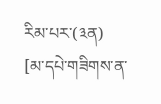རིམ་པར་(༣ན)
[མ་དཔེ་གཟིགས་ན་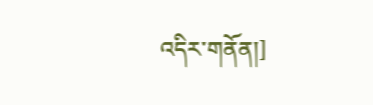འདིར་གནོན།]